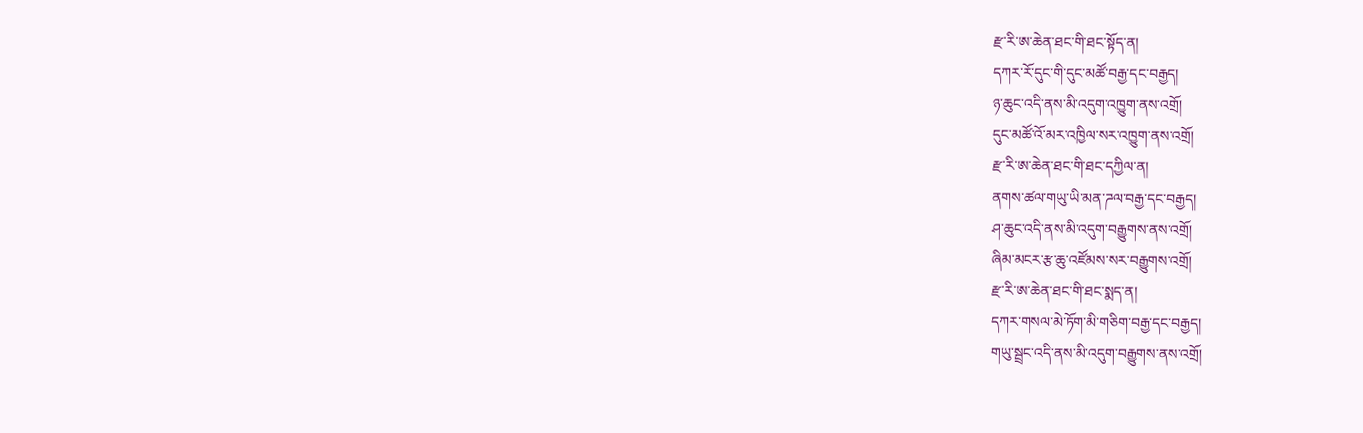རྫ་རི་ཨ་ཆེན་ཐང་གི་ཐང་སྟོད་ན།
དཀར་རོ་དུང་གི་དུང་མཚོ་བརྒྱ་དང་བརྒྱད།
ཉ་ཆུང་འདི་ནས་མི་འདུག་འཁྱུག་ནས་འགྲོ།
དུང་མཚོ་འོ་མར་འཁྱིལ་སར་འཁྱུག་ནས་འགྲོ།
རྫ་རི་ཨ་ཆེན་ཐང་གི་ཐང་དཀྱིལ་ན།
ནགས་ཚལ་གཡུ་ཡི་མན་ཌལ་བརྒྱ་དང་བརྒྱད།
ཤ་ཆུང་འདི་ནས་མི་འདུག་བརྒྱུགས་ནས་འགྲོ།
ཞིམ་མངར་རྩ་ཆུ་འཛོམས་སར་བརྒྱུགས་འགྲོ།
རྫ་རི་ཨ་ཆེན་ཐང་གི་ཐང་སྨད་ན།
དཀར་གསལ་མེ་ཏོག་མི་གཅིག་བརྒྱ་དང་བརྒྱད།
གཡུ་སྦྲང་འདི་ནས་མི་འདུག་བརྒྱུགས་ནས་འགྲོ།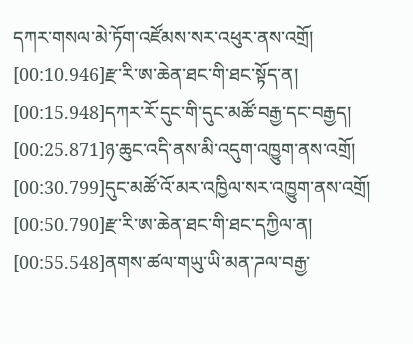དཀར་གསལ་མེ་ཏོག་འཛོམས་སར་འཕུར་ནས་འགྲོ།
[00:10.946]རྫ་རི་ཨ་ཆེན་ཐང་གི་ཐང་སྟོད་ན།
[00:15.948]དཀར་རོ་དུང་གི་དུང་མཚོ་བརྒྱ་དང་བརྒྱད།
[00:25.871]ཉ་ཆུང་འདི་ནས་མི་འདུག་འཁྱུག་ནས་འགྲོ།
[00:30.799]དུང་མཚོ་འོ་མར་འཁྱིལ་སར་འཁྱུག་ནས་འགྲོ།
[00:50.790]རྫ་རི་ཨ་ཆེན་ཐང་གི་ཐང་དཀྱིལ་ན།
[00:55.548]ནགས་ཚལ་གཡུ་ཡི་མན་ཌལ་བརྒྱ་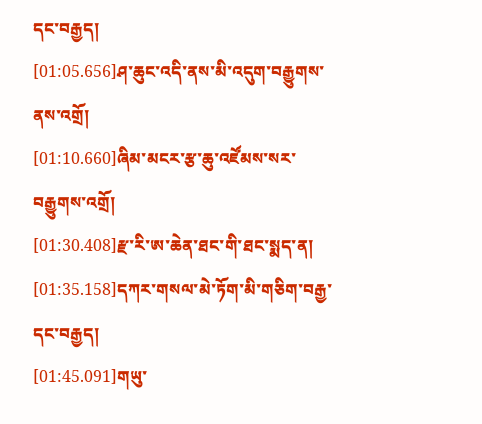དང་བརྒྱད།
[01:05.656]ཤ་ཆུང་འདི་ནས་མི་འདུག་བརྒྱུགས་ནས་འགྲོ།
[01:10.660]ཞིམ་མངར་རྩ་ཆུ་འཛོམས་སར་བརྒྱུགས་འགྲོ།
[01:30.408]རྫ་རི་ཨ་ཆེན་ཐང་གི་ཐང་སྨད་ན།
[01:35.158]དཀར་གསལ་མེ་ཏོག་མི་གཅིག་བརྒྱ་དང་བརྒྱད།
[01:45.091]གཡུ་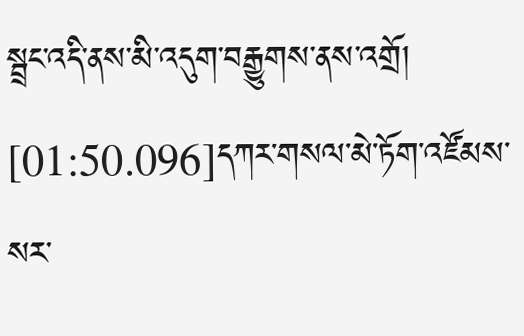སྦྲང་འདི་ནས་མི་འདུག་བརྒྱུགས་ནས་འགྲོ།
[01:50.096]དཀར་གསལ་མེ་ཏོག་འཛོམས་སར་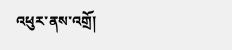འཕུར་ནས་འགྲོ།